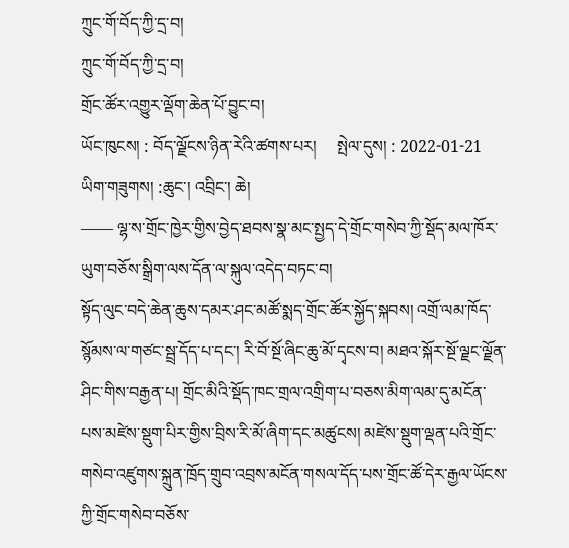ཀྲུང་གོ་བོད་ཀྱི་དྲ་བ།
ཀྲུང་གོ་བོད་ཀྱི་དྲ་བ།
གྲོང་ཚོར་འགྱུར་ལྡོག་ཆེན་པོ་བྱུང་བ།
ཡོང་ཁུངས། : བོད་ལྗོངས་ཉིན་རེའི་ཚགས་པར།     སྤེལ་དུས། : 2022-01-21
ཡིག་གཟུགས། :ཆུང་། འབྲིང་། ཆེ།
—— ལྷ་ས་གྲོང་ཁྱེར་གྱིས་བྱེད་ཐབས་སྣ་མང་སྤྱད་དེ་གྲོང་གསེབ་ཀྱི་སྡོད་མལ་ཁོར་ཡུག་བཅོས་སྒྲིག་ལས་དོན་ལ་སྐུལ་འདེད་བཏང་བ།
སྟོད་ལུང་བདེ་ཆེན་ཆུས་དམར་ཤང་མཚོ་སྨད་གྲོང་ཚོར་སྐྱོད་སྐབས། འགྲོ་ལམ་ཁོད་སྙོམས་ལ་གཙང་སྦྲ་དོད་པ་དང་། རི་བོ་སྔོ་ཞིང་ཆུ་མོ་དྭངས་བ། མཐའ་སྐོར་སྔོ་ལྗང་ལྗོན་ཤིང་གིས་བརྒྱན་པ། གྲོང་མིའི་སྡོད་ཁང་གྲལ་འགྲིག་པ་བཅས་མིག་ལམ་དུ་མངོན་པས་མཛེས་སྡུག་པིར་གྱིས་བྲིས་རི་མོ་ཞིག་དང་མཚུངས། མཛེས་སྡུག་ལྡན་པའི་གྲོང་གསེབ་འཛུགས་སྐྲུན་ཁྲོད་གྲུབ་འབྲས་མངོན་གསལ་དོད་པས་གྲོང་ཚོ་དེར་རྒྱལ་ཡོངས་ཀྱི་གྲོང་གསེབ་བཅོས་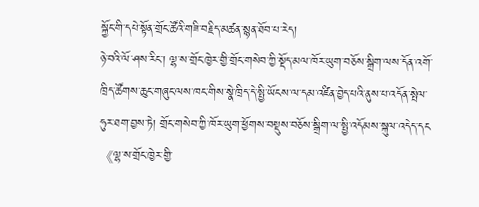སྐྱོང་གི་དཔེ་སྟོན་གྲོང་ཚོའི་གཟི་བརྗིད་མཚན་སྙན་ཐོབ་པ་རེད།
ཉེ་བའི་ལོ་ཤས་རིང་། ལྷ་ས་གྲོང་ཁྱེར་གྱི་གྲོང་གསེབ་ཀྱི་སྡོད་མལ་ཁོར་ཡུག་བཅོས་སྒྲིག་ལས་དོན་འགོ་ཁྲིད་ཚོགས་ཆུང་གཞུང་ལས་ཁང་གིས་སྣེ་ཁྲིད་དེ་སྤྱི་ཡོངས་ལ་དམ་འཛིན་བྱེད་པའི་ནུས་པ་འདོན་སྤེལ་ཧུར་ཐག་བྱས་ཏེ། གྲོང་གསེབ་ཀྱི་ཁོར་ཡུག་ཕྱོགས་བསྡུས་བཅོས་སྒྲིག་ལ་སྤྱི་འདོམས་སྐུལ་འདེད་དང《ལྷ་ས་གྲོང་ཁྱེར་གྱི་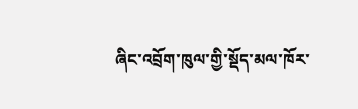ཞིང་འབྲོག་ཁུལ་གྱི་སྡོད་མལ་ཁོར་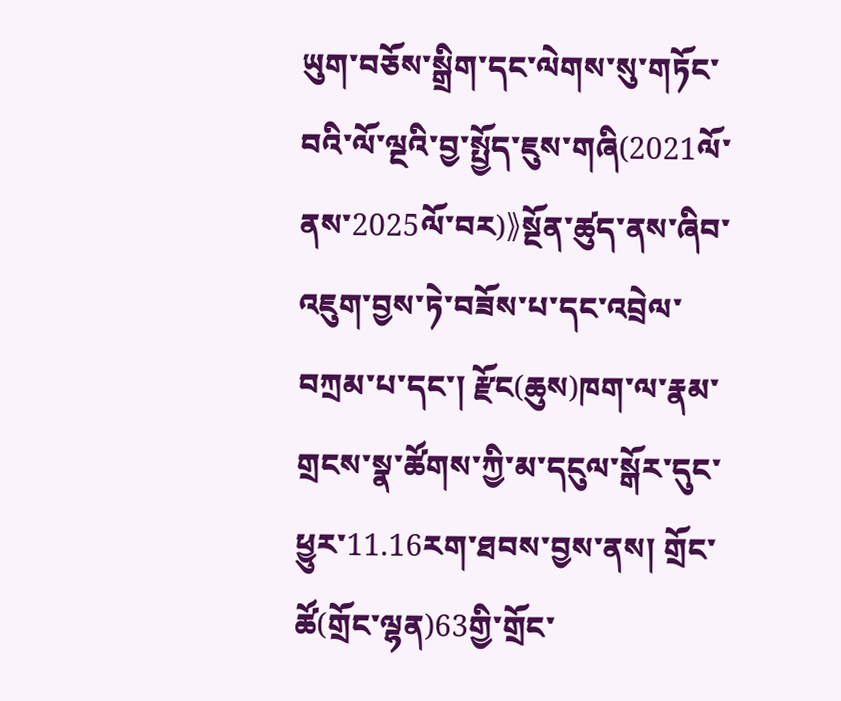ཡུག་བཅོས་སྒྲིག་དང་ལེགས་སུ་གཏོང་བའི་ལོ་ལྔའི་བྱ་སྤྱོད་ཇུས་གཞི(2021ལོ་ནས་2025ལོ་བར)》སྔོན་ཚུད་ནས་ཞིབ་འཇུག་བྱས་ཏེ་བཟོས་པ་དང་འབྲེལ་བཀྲམ་པ་དང་། རྫོང(ཆུས)ཁག་ལ་རྣམ་གྲངས་སྣ་ཚོགས་ཀྱི་མ་དངུལ་སྒོར་དུང་ཕྱུར་11.16རག་ཐབས་བྱས་ནས། གྲོང་ཚོ(གྲོང་ལྷན)63གྱི་གྲོང་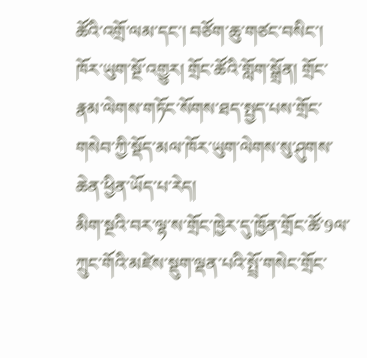ཚོའི་འགྲོ་ལམ་དང་། བཙོག་ཆུ་གཙང་བསིང་། ཁོར་ཡུག་སྔོ་འགྱུར། གྲོང་ཚོའི་གློག་སྒྲོན། གྲོང་རྣམ་ལེགས་གཏོང་སོགས་ཐད་སྤྱད་པས་གྲོང་གསེབ་ཀྱི་སྡོད་མལ་ཁོར་ཡུག་ལེགས་སུ་ཤུགས་ཆེན་ཕྱིན་ཡོད་པ་རེད།
མིག་སྔའི་བར་ལྷ་ས་གྲོང་ཁྱེར་དུ་ཁྱོན་གྲོང་ཚོ་9ལ་ཀྲུང་གོའི་མཛེས་སྡུག་ལྡན་པའི་སྤྲོ་གསེང་གྲོང་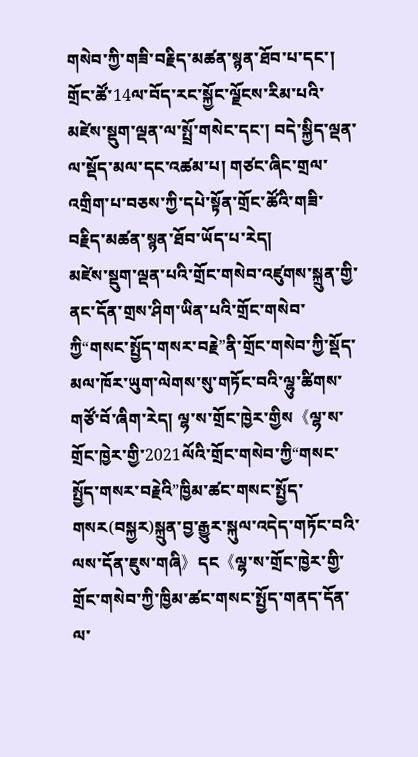གསེབ་ཀྱི་གཟི་བརྗིད་མཚན་སྙན་ཐོབ་པ་དང་། གྲོང་ཚོ་14ལ་བོད་རང་སྐྱོང་ལྗོངས་རིམ་པའི་མཛེས་སྡུག་ལྡན་ལ་སྤྲོ་གསེང་དང་། བདེ་སྐྱིད་ལྡན་ལ་སྡོད་མལ་དང་འཚམ་པ། གཙང་ཞིང་གྲལ་འགྲིག་པ་བཅས་ཀྱི་དཔེ་སྟོན་གྲོང་ཚོའི་གཟི་བརྗིད་མཚན་སྙན་ཐོབ་ཡོད་པ་རེད།
མཛེས་སྡུག་ལྡན་པའི་གྲོང་གསེབ་འཛུགས་སྐྲུན་གྱི་ནང་དོན་གྲས་ཤིག་ཡིན་པའི་གྲོང་གསེབ་ཀྱི“གསང་སྤྱོད་གསར་བརྗེ”ནི་གྲོང་གསེབ་ཀྱི་སྡོད་མལ་ཁོར་ཡུག་ལེགས་སུ་གཏོང་བའི་ལྷུ་ཚིགས་གཙོ་བོ་ཞིག་རེད། ལྷ་ས་གྲོང་ཁྱེར་གྱིས《ལྷ་ས་གྲོང་ཁྱེར་གྱི་2021ལོའི་གྲོང་གསེབ་ཀྱི“གསང་སྤྱོད་གསར་བརྗེའི”ཁྱིམ་ཚང་གསང་སྤྱོད་གསར(བསྐྱར)སྐྲུན་བྱ་རྒྱུར་སྐུལ་འདེད་གཏོང་བའི་ལས་དོན་ཇུས་གཞི》དང《ལྷ་ས་གྲོང་ཁྱེར་གྱི་གྲོང་གསེབ་ཀྱི་ཁྱིམ་ཚང་གསང་སྤྱོད་གནད་དོན་ལ་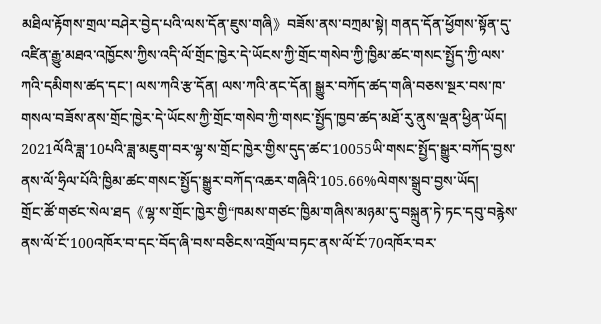མཐིལ་རྟོགས་གྲལ་བཤེར་བྱེད་པའི་ལས་དོན་ཇུས་གཞི》བཟོས་ནས་བཀྲམ་སྟེ། གནད་དོན་ཕྱོགས་སྟོན་དུ་འཛིན་རྒྱུ་མཐའ་འཁྱོངས་ཀྱིས་འདི་ལོ་གྲོང་ཁྱེར་དེ་ཡོངས་ཀྱི་གྲོང་གསེབ་ཀྱི་ཁྱིམ་ཚང་གསང་སྤྱོད་ཀྱི་ལས་ཀའི་དམིགས་ཚད་དང་། ལས་ཀའི་རྩ་དོན། ལས་ཀའི་ནང་དོན། སྒྱུར་བཀོད་ཚད་གཞི་བཅས་སྔར་བས་ཁ་གསལ་བཟོས་ནས་གྲོང་ཁྱེར་དེ་ཡོངས་ཀྱི་གྲོང་གསེབ་ཀྱི་གསང་སྤྱོད་ཁྱབ་ཚད་མཐོ་རུ་ནུས་ལྡན་ཕྱིན་ཡོད།
2021ལོའི་ཟླ་10པའི་ཟླ་མཇུག་བར་ལྷ་ས་གྲོང་ཁྱེར་གྱིས་དུད་ཚང་10055ཡི་གསང་སྤྱོད་སྒྱུར་བཀོད་བྱས་ནས་ལོ་ཧྲིལ་པོའི་ཁྱིམ་ཚང་གསང་སྤྱོད་སྒྱུར་བཀོད་འཆར་གཞིའི་105.66%ལེགས་སྒྲུབ་བྱས་ཡོད།
གྲོང་ཚོ་གཙང་སེལ་ཐད《ལྷ་ས་གྲོང་ཁྱེར་གྱི“ཁམས་གཙང་ཁྱིམ་གཞིས་མཉམ་དུ་བསྐྲུན་ཏེ་ཏང་དབུ་བརྙེས་ནས་ལོ་ངོ་100འཁོར་བ་དང་བོད་ཞི་བས་བཅིངས་འགྲོལ་བཏང་ནས་ལོ་ངོ་70འཁོར་བར་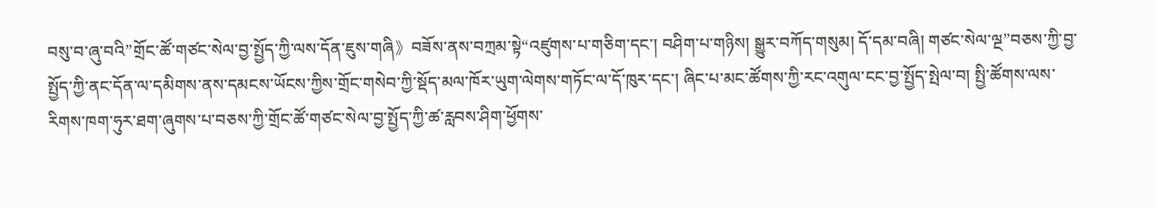བསུ་བ་ཞུ་བའི”གྲོང་ཚོ་གཙང་སེལ་བྱ་སྤྱོད་ཀྱི་ལས་དོན་ཇུས་གཞི》བཟོས་ནས་བཀྲམ་སྟེ“འཛུགས་པ་གཅིག་དང་། བཤིག་པ་གཉིས། སྒྱུར་བཀོད་གསུམ། དོ་དམ་བཞི། གཙང་སེལ་ལྔ”བཅས་ཀྱི་བྱ་སྤྱོད་ཀྱི་ནང་དོན་ལ་དམིགས་ནས་དམངས་ཡོངས་ཀྱིས་གྲོང་གསེབ་ཀྱི་སྡོད་མལ་ཁོར་ཡུག་ལེགས་གཏོང་ལ་དོ་ཁུར་དང་། ཞིང་པ་མང་ཚོགས་ཀྱི་རང་འགུལ་ངང་བྱ་སྤྱོད་སྤེལ་བ། སྤྱི་ཚོགས་ལས་རིགས་ཁག་ཧུར་ཐག་ཞུགས་པ་བཅས་ཀྱི་གྲོང་ཚོ་གཙང་སེལ་བྱ་སྤྱོད་ཀྱི་ཚ་རླབས་ཤིག་ཕྱོགས་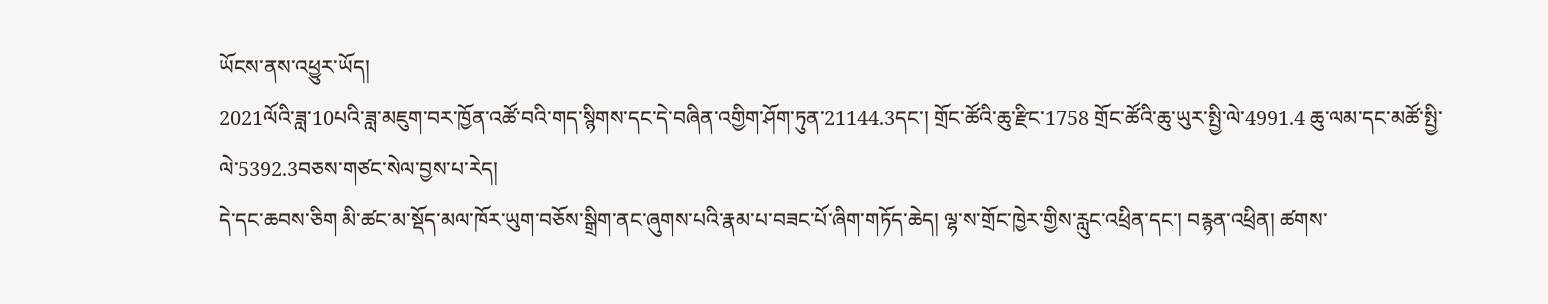ཡོངས་ནས་འཕྱུར་ཡོད།
2021ལོའི་ཟླ་10པའི་ཟླ་མཇུག་བར་ཁྱོན་འཚོ་བའི་གད་སྙིགས་དང་དེ་བཞིན་འགྱིག་ཤོག་ཏུན་21144.3དང་། གྲོང་ཚོའི་ཆུ་རྫིང་1758 གྲོང་ཚོའི་ཆུ་ཡུར་སྤྱི་ལེ་4991.4 ཆུ་ལམ་དང་མཚོ་སྤྱི་ལེ་5392.3བཅས་གཙང་སེལ་བྱས་པ་རེད།
དེ་དང་ཆབས་ཅིག མི་ཚང་མ་སྡོད་མལ་ཁོར་ཡུག་བཅོས་སྒྲིག་ནང་ཞུགས་པའི་རྣམ་པ་བཟང་པོ་ཞིག་གཏོད་ཆེད། ལྷ་ས་གྲོང་ཁྱེར་གྱིས་རླུང་འཕྲིན་དང་། བརྙན་འཕྲིན། ཚགས་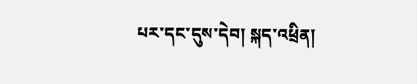པར་དང་དུས་དེབ། སྐད་འཕྲིན།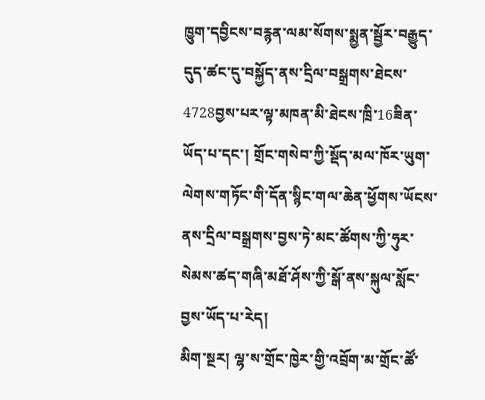ཁྱུག་དབྱིངས་བརྙན་ལམ་སོགས་སྨྱན་སྦྱོར་བརྒྱུད་དུད་ཚང་དུ་བསྐྱོད་ནས་དྲིལ་བསྒྲགས་ཐེངས་4728བྱས་པར་ལྟ་མཁན་མི་ཐེངས་ཁྲི་16ཟིན་ཡོད་པ་དང་། གྲོང་གསེབ་ཀྱི་སྡོད་མལ་ཁོར་ཡུག་ལེགས་གཏོང་གི་དོན་སྙིང་གལ་ཆེན་ཕྱོགས་ཡོངས་ནས་དྲིལ་བསྒྲགས་བྱས་ཏེ་མང་ཚོགས་ཀྱི་ཧུར་སེམས་ཚད་གཞི་མཐོ་ཤོས་ཀྱི་སྒོ་ནས་སྐུལ་སློང་བྱས་ཡོད་པ་རེད།
མིག་སྔར། ལྷ་ས་གྲོང་ཁྱེར་གྱི་འབྲོག་མ་གྲོང་ཚོ་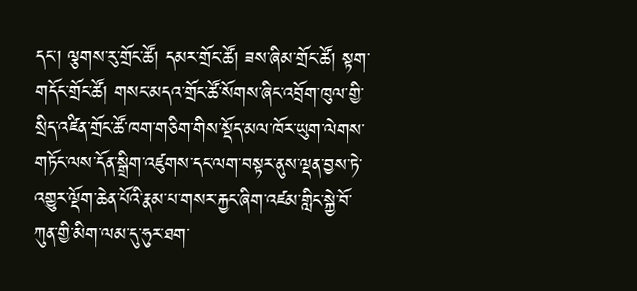དང་། ལྕགས་རུ་གྲོང་ཚོ། དམར་གྲོང་ཚོ། ཟས་ཞིམ་གྲོང་ཚོ། སྟག་གདོང་གྲོང་ཚོ། གསང་མདའ་གྲོང་ཚོ་སོགས་ཞིང་འབྲོག་ཁུལ་གྱི་སྲིད་འཛིན་གྲོང་ཚོ་ཁག་གཅིག་གིས་སྡོད་མལ་ཁོར་ཡུག་ལེགས་གཏོང་ལས་དོན་སྒྲིག་འཛུགས་དང་ལག་བསྟར་ནུས་ལྡན་བྱས་ཏེ་འགྱུར་ལྡོག་ཆེན་པོའི་རྣམ་པ་གསར་རྐྱང་ཞིག་འཛམ་གླིང་སྐྱེ་བོ་ཀུན་གྱི་མིག་ལམ་དུ་ཧུར་ཐག་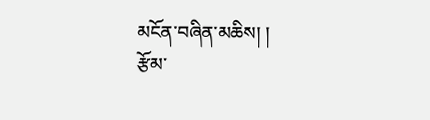མངོན་བཞིན་མཆིས། །
རྩོམ་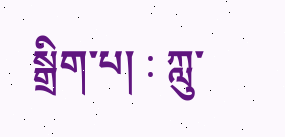སྒྲིག་པ། : ཀླུ་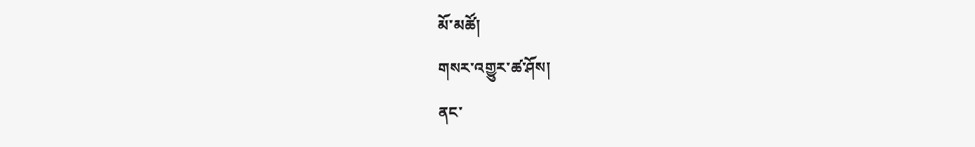མོ་མཚོ།
གསར་འགྱུར་ཚ་ཤོས།
ནང་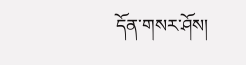དོན་གསར་ཤོས།